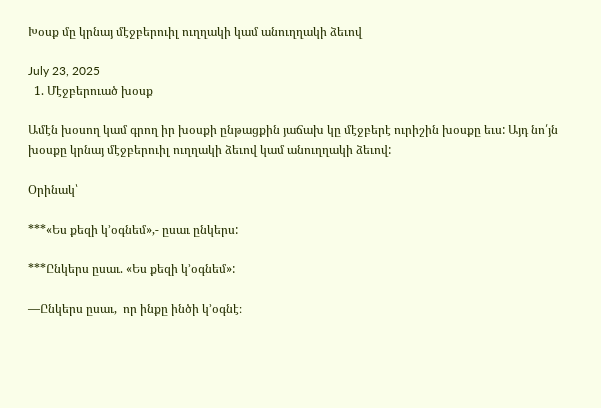Խօսք մը կրնայ մէջբերուիլ ուղղակի կամ անուղղակի ձեւով

July 23, 2025
  1. Մէջբերուած խօսք

Ամէն խօսող կամ գրող իր խօսքի ընթացքին յաճախ կը մէջբերէ ուրիշին խօսքը եւս: Այդ նո՛յն խօսքը կրնայ մէջբերուիլ ուղղակի ձեւով կամ անուղղակի ձեւով:

Օրինակ՝

***«Ես քեզի կ’օգնեմ»,- ըսաւ ընկերս:

***Ընկերս ըսաւ. «Ես քեզի կ’օգնեմ»:

—Ընկերս ըսաւ,  որ ինքը ինծի կ’օգնէ։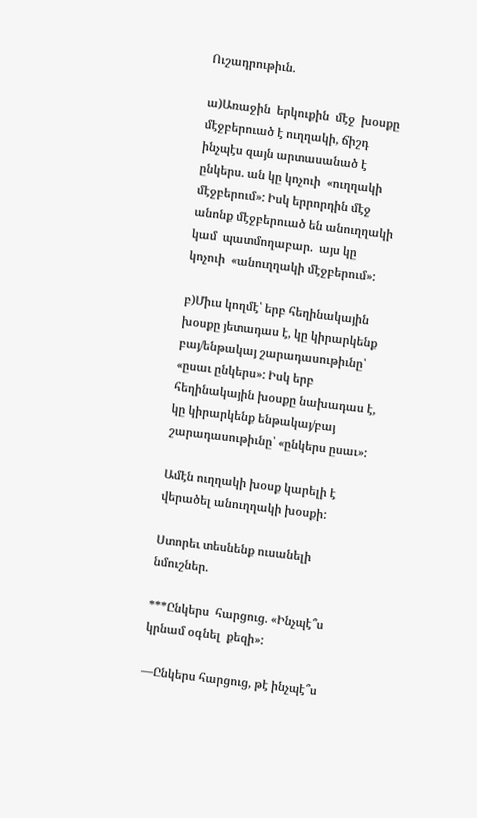Ուշադրութիւն.

ա)Առաջին  երկուքին  մէջ  խօսքը մէջբերուած է ուղղակի, ճիշդ ինչպէս զայն արտասանած է ընկերս. ան կը կոչուի  «ուղղակի մէջբերում»: Իսկ երրորդին մէջ անոնք մէջբերուած են անուղղակի կամ  պատմողաբար.  այս կը կոչուի  «անուղղակի մէջբերում»:

բ)Միւս կողմէ՝ երբ հեղինակային խօսքը յետադաս է, կը կիրարկենք բայ/ենթակայ շարադասութիւնը՝ «ըսաւ ընկերս»: Իսկ երբ հեղինակային խօսքը նախադաս է, կը կիրարկենք ենթակայ/բայ շարադասութիւնը՝ «ընկերս ըսաւ»:

Ամէն ուղղակի խօսք կարելի է վերածել անուղղակի խօսքի:

Ստորեւ տեսնենք ուսանելի նմուշներ.

***Ընկերս  հարցուց. «Ինչպէ՞ս կրնամ օգնել  քեզի»:

—Ընկերս հարցուց, թէ ինչպէ՞ս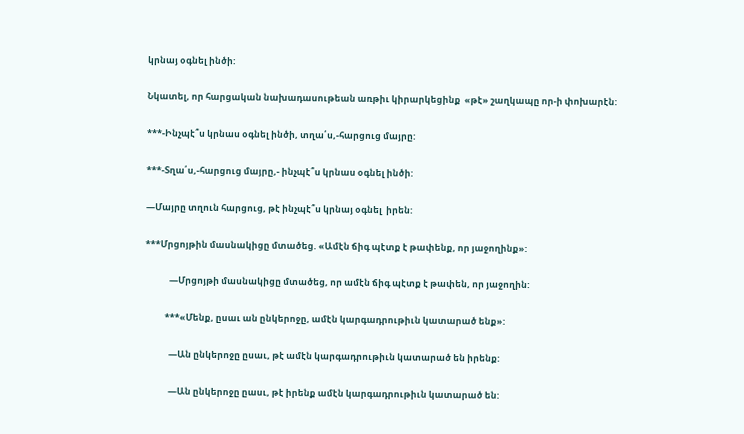կրնայ օգնել ինծի:

Նկատել, որ հարցական նախադասութեան առթիւ կիրարկեցինք  «թէ» շաղկապը որ-ի փոխարէն:

***-Ինչպէ՞ս կրնաս օգնել ինծի, տղա՛ս,-հարցուց մայրը:

***-Տղա՛ս,-հարցուց մայրը,- ինչպէ՞ս կրնաս օգնել ինծի:

—Մայրը տղուն հարցուց, թէ ինչպէ՞ս կրնայ օգնել  իրեն:

***Մրցոյթին մասնակիցը մտածեց. «Ամէն ճիգ պէտք է թափենք, որ յաջողինք»:

            —Մրցոյթի մասնակիցը մտածեց, որ ամէն ճիգ պէտք է թափեն, որ յաջողին:

          ***«Մենք, ըսաւ ան ընկերոջը, ամէն կարգադրութիւն կատարած ենք»:

            —Ան ընկերոջը ըսաւ, թէ ամէն կարգադրութիւն կատարած են իրենք:

            —Ան ընկերոջը ըասւ, թէ իրենք ամէն կարգադրութիւն կատարած են: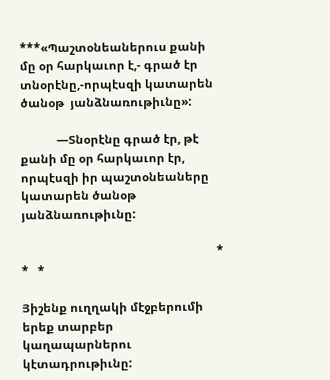***«Պաշտօնեաներուս քանի մը օր հարկաւոր է,- գրած էր տնօրէնը,-որպէսզի կատարեն ծանօթ  յանձնառութիւնը»:

            —Տնօրէնը գրած էր, թէ քանի մը օր հարկաւոր էր, որպէսզի իր պաշտօնեաները կատարեն ծանօթ յանձնառութիւնը:

                                                                 *   *   *

Յիշենք ուղղակի մէջբերումի երեք տարբեր կաղապարներու կէտադրութիւնը: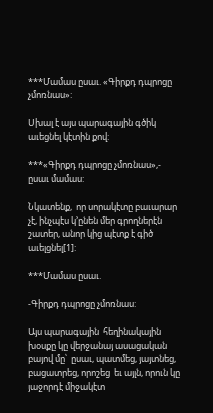***Մամաս ըսաւ. «Գիրքդ դպրոցը չմոռնաս»:

Սխալ է այս պարագային գծիկ աւեցնել կէտին քով:

***«Գիրքդ դպրոցը չմոռնաս»,- ըսաւ մամաս:

Նկատենք,  որ սորակէտը բաւարար չէ, ինչպէս կ’ընեն մեր գրողներէն շատեր, անոր կից պէտք է գիծ աւելցնել[1]:

***Մամաս ըսաւ.

-Գիրքդ դպրոցը չմոռնաս:

Այս պարագային  հեղինակային խօսքը կը վերջանայ ասացական բայով մը՝  ըսաւ, պատմեց, յայտնեց,  բացատրեց, որոշեց  եւ այլն, որուն կը յաջորդէ միջակէտ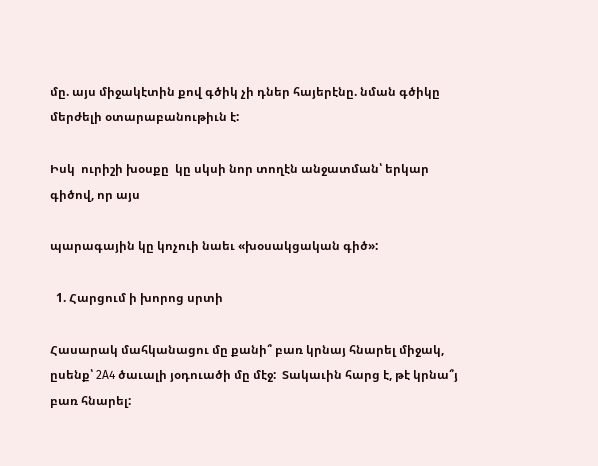մը. այս միջակէտին քով գծիկ չի դներ հայերէնը. նման գծիկը մերժելի օտարաբանութիւն է:

Իսկ  ուրիշի խօսքը  կը սկսի նոր տողէն անջատման՝ երկար  գիծով, որ այս

պարագային կը կոչուի նաեւ «խօսակցական գիծ»:

  1. Հարցում ի խորոց սրտի

Հասարակ մահկանացու մը քանի՞ բառ կրնայ հնարել միջակ, ըսենք՝ 2A4 ծաւալի յօդուածի մը մէջ:  Տակաւին հարց է, թէ կրնա՞յ բառ հնարել: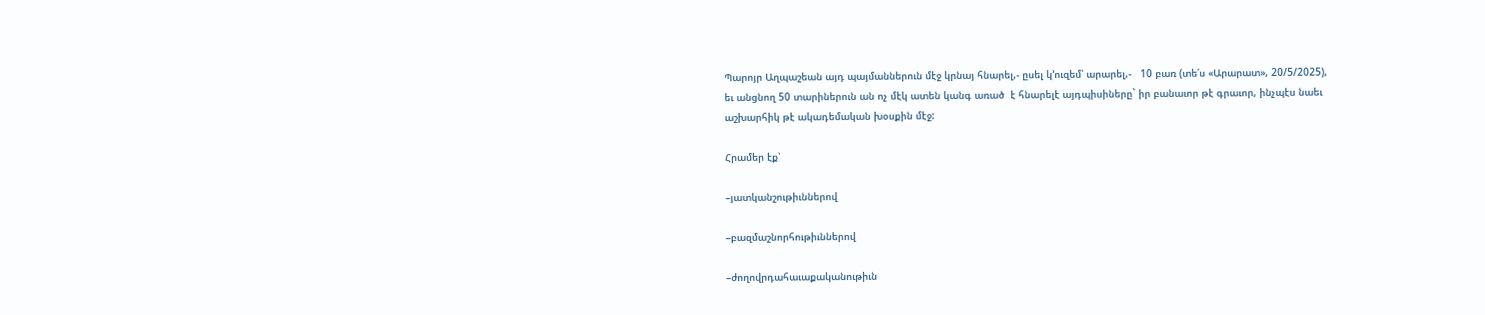Պարոյր Աղպաշեան այդ պայմաններուն մէջ կրնայ հնարել,- ըսել կ’ուզեմ՝ արարել,-   10 բառ (տե՛ս «Արարատ», 20/5/2025), եւ անցնող 50 տարիներուն ան ոչ մէկ ատեն կանգ առած  է հնարելէ այդպիսիները` իր բանաւոր թէ գրաւոր, ինչպէս նաեւ աշխարհիկ թէ ակադեմական խօսքին մէջ:

Հրամեր էք՝

–յատկանշութիւններով

–բազմաշնորհութիւններով

–ժողովրդահաւաքականութիւն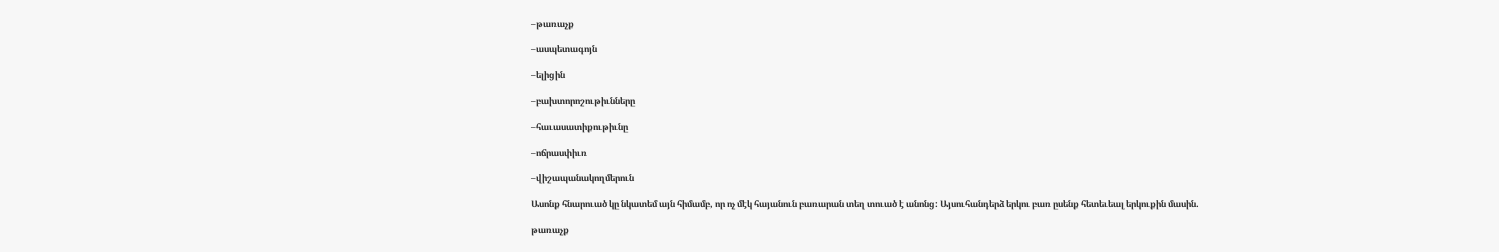–թառաչք

–ասպետագոյն

–ելիցին

–բախտորոշութիւնները

–հաւասատիքութիւնը

–ոճրասփիւռ

–վիշապանակողմերուն

Ասոնք հնարուած կը նկատեմ այն հիմամբ, որ ոչ մէկ հայանուն բառարան տեղ տուած է անոնց: Այսուհանդերձ երկու բառ ըսենք հետեւեալ երկուքին մասին.

թառաչք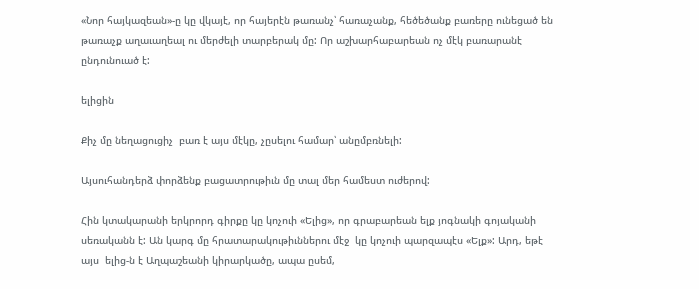«Նոր հայկազեան»-ը կը վկայէ, որ հայերէն թառանչ՝ հառաչանք, հեծեծանք բառերը ունեցած են թառաչք աղաւաղեալ ու մերժելի տարբերակ մը: Որ աշխարհաբարեան ոչ մէկ բառարանէ ընդունուած է:

ելիցին

Քիչ մը նեղացուցիչ  բառ է այս մէկը, չըսելու համար՝ անըմբռնելի:

Այսուհանդերձ փորձենք բացատրութիւն մը տալ մեր համեստ ուժերով:

Հին կտակարանի երկրորդ գիրքը կը կոչուի «Ելից», որ գրաբարեան ելք յոգնակի գոյականի սեռականն է: Ան կարգ մը հրատարակութիւններու մէջ  կը կոչուի պարզապէս «Ելք»: Արդ, եթէ այս  ելից-ն է Աղպաշեանի կիրարկածը, ապա ըսեմ,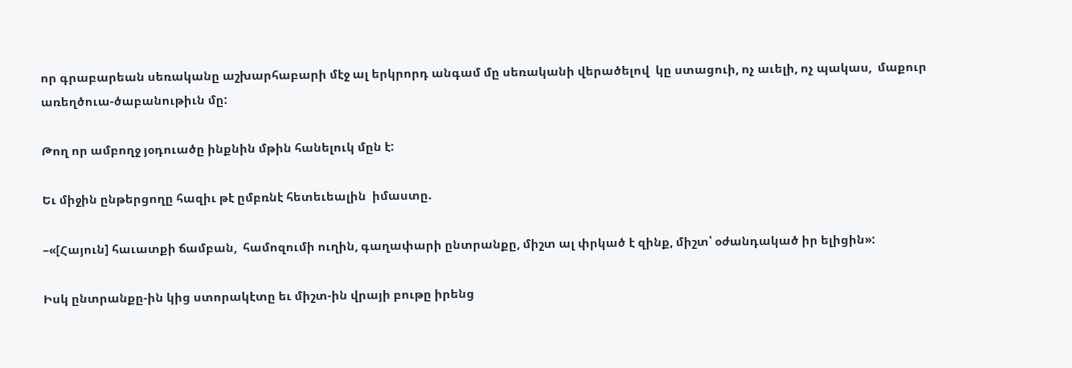որ գրաբարեան սեռականը աշխարհաբարի մէջ ալ երկրորդ անգամ մը սեռականի վերածելով  կը ստացուի, ոչ աւելի, ոչ պակաս,  մաքուր  առեղծուա-ծաբանութիւն մը:

Թող որ ամբողջ յօդուածը ինքնին մթին հանելուկ մըն է:

Եւ միջին ընթերցողը հազիւ թէ ըմբռնէ հետեւեալին  իմաստը.

–«[Հայուն] հաւատքի ճամբան,  համոզումի ուղին, գաղափարի ընտրանքը, միշտ ալ փրկած է զինք, միշտ՝ օժանդակած իր ելիցին»:

Իսկ ընտրանքը-ին կից ստորակէտը եւ միշտ-ին վրայի բութը իրենց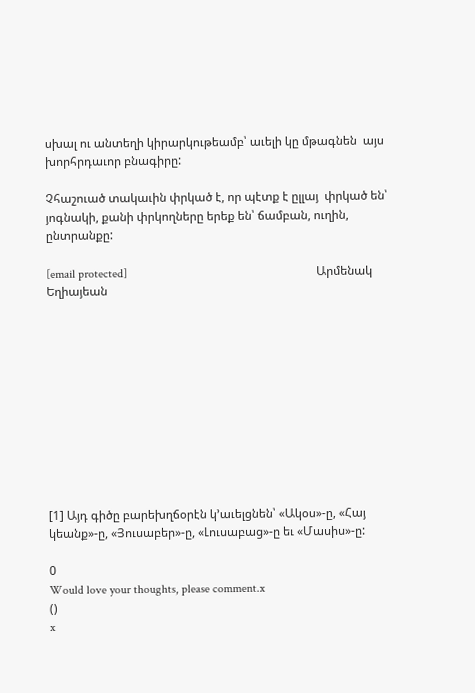սխալ ու անտեղի կիրարկութեամբ՝ աւելի կը մթագնեն  այս խորհրդաւոր բնագիրը:

Չհաշուած տակաւին փրկած է, որ պէտք է ըլլայ  փրկած են՝  յոգնակի, քանի փրկողները երեք են՝ ճամբան, ուղին, ընտրանքը:

[email protected]                                                               Արմենակ Եղիայեան











[1] Այդ գիծը բարեխղճօրէն կ’աւելցնեն՝ «Ակօս»-ը, «Հայ կեանք»-ը, «Յուսաբեր»-ը, «Լուսաբաց»-ը եւ «Մասիս»-ը:

0
Would love your thoughts, please comment.x
()
x